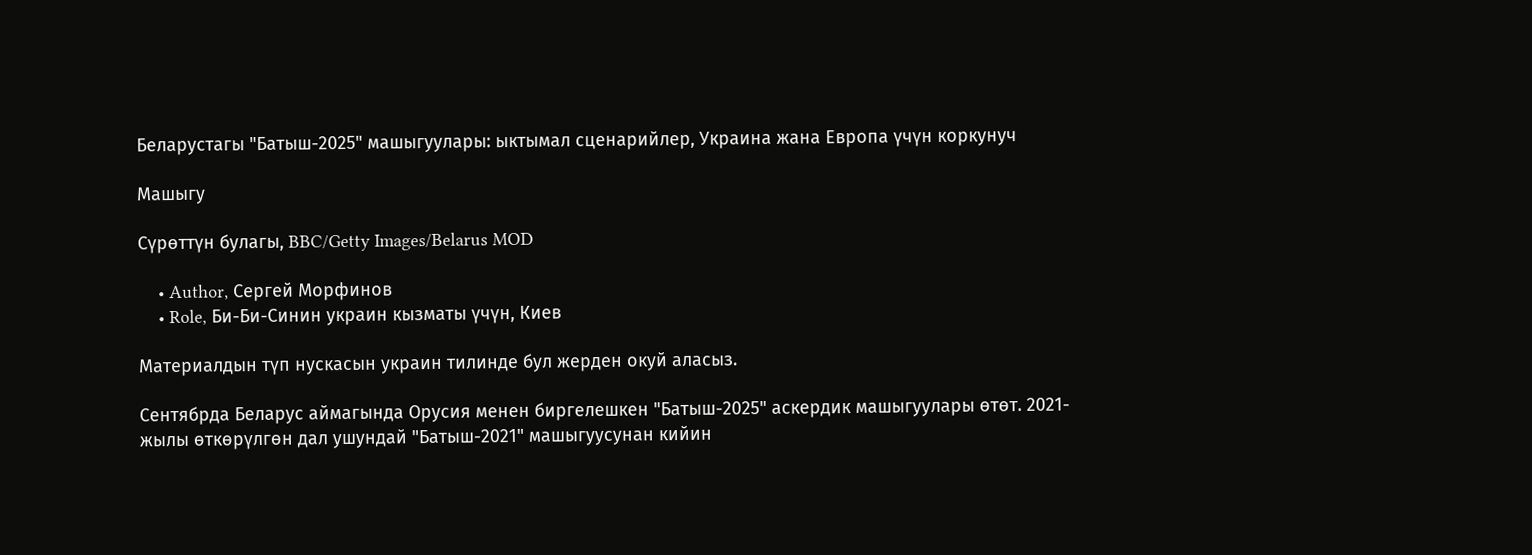Беларустагы "Батыш-2025" машыгуулары: ыктымал сценарийлер, Украина жана Европа үчүн коркунуч

Машыгу

Сүрөттүн булагы, BBC/Getty Images/Belarus MOD

    • Author, Сергей Морфинов
    • Role, Би-Би-Синин украин кызматы үчүн, Киев

Материалдын түп нускасын украин тилинде бул жерден окуй аласыз.

Сентябрда Беларус аймагында Орусия менен биргелешкен "Батыш-2025" аскердик машыгуулары өтөт. 2021-жылы өткөрүлгөн дал ушундай "Батыш-2021" машыгуусунан кийин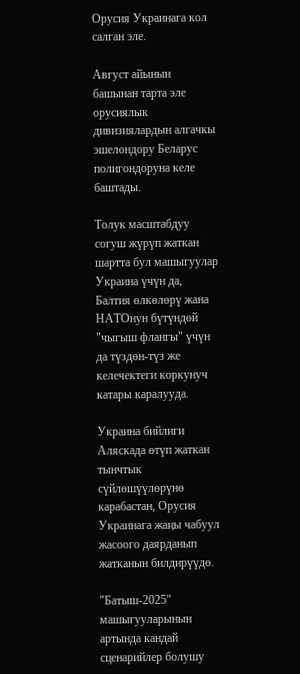Орусия Украинага кол салган эле.

Август айынын башынан тарта эле орусиялык дивизиялардын алгачкы эшелондору Беларус полигондоруна келе баштады.

Толук масштабдуу согуш жүрүп жаткан шартта бул машыгуулар Украина үчүн да, Балтия өлкөлөрү жана НАТОнун бүтүндөй "чыгыш флангы" үчүн да түздөн-түз же келечектеги коркунуч катары каралууда.

Украина бийлиги Аляскада өтүп жаткан тынчтык сүйлөшүүлөрүнө карабастан, Орусия Украинага жаңы чабуул жасоого даярданып жатканын билдирүүдө.

"Батыш-2025" машыгууларынын артында кандай сценарийлер болушу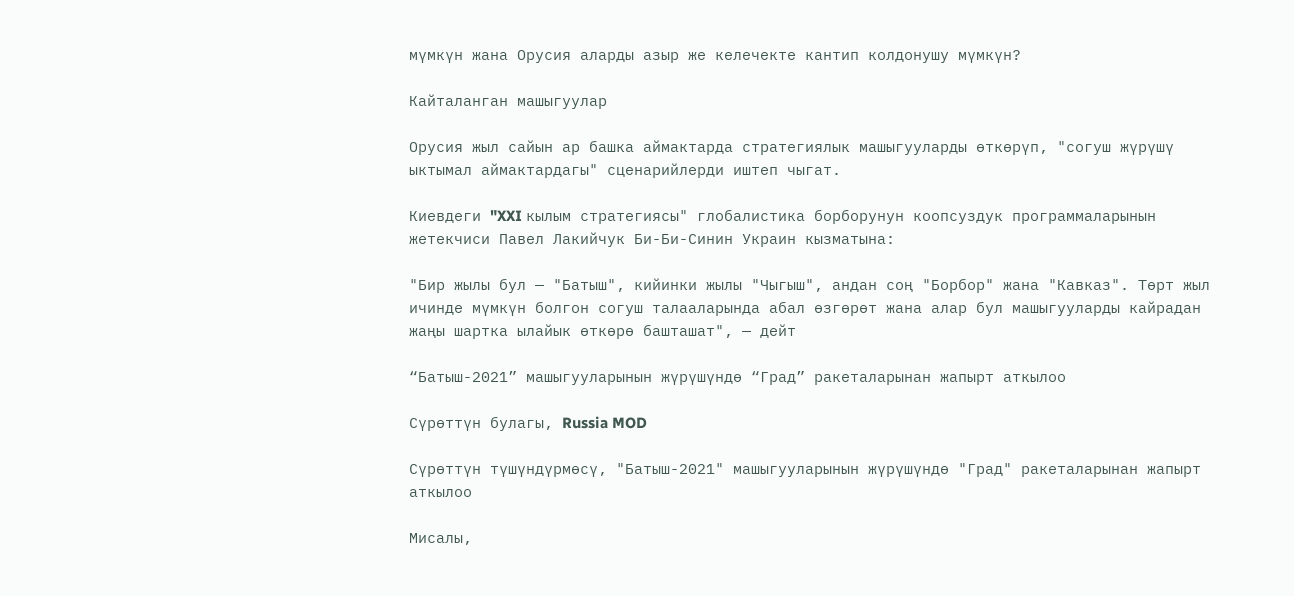мүмкүн жана Орусия аларды азыр же келечекте кантип колдонушу мүмкүн?

Кайталанган машыгуулар

Орусия жыл сайын ар башка аймактарда стратегиялык машыгууларды өткөрүп, "согуш жүрүшү ыктымал аймактардагы" сценарийлерди иштеп чыгат.

Киевдеги "XXI кылым стратегиясы" глобалистика борборунун коопсуздук программаларынын жетекчиси Павел Лакийчук Би-Би-Синин Украин кызматына:

"Бир жылы бул — "Батыш", кийинки жылы "Чыгыш", андан соң "Борбор" жана "Кавказ". Төрт жыл ичинде мүмкүн болгон согуш талааларында абал өзгөрөт жана алар бул машыгууларды кайрадан жаңы шартка ылайык өткөрө башташат", — дейт

“Батыш-2021” машыгууларынын жүрүшүндө “Град” ракеталарынан жапырт аткылоо

Сүрөттүн булагы, Russia MOD

Сүрөттүн түшүндүрмөсү, "Батыш-2021" машыгууларынын жүрүшүндө "Град" ракеталарынан жапырт аткылоо

Мисалы,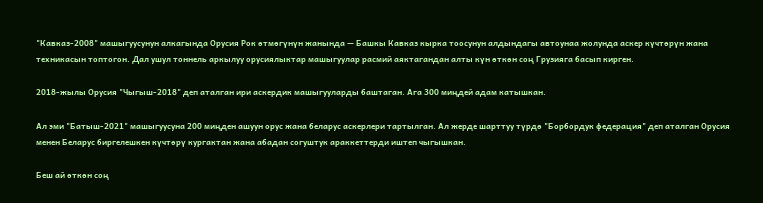"Кавказ-2008" машыгуусунун алкагында Орусия Рок өтмөгүнүн жанында — Башкы Кавказ кырка тоосунун алдындагы автоунаа жолунда аскер күчтөрүн жана техникасын топтогон. Дал ушул тоннель аркылуу орусиялыктар машыгуулар расмий аяктагандан алты күн өткөн соң Грузияга басып кирген.

2018-жылы Орусия "Чыгыш-2018" деп аталган ири аскердик машыгууларды баштаган. Ага 300 миңдей адам катышкан.

Ал эми "Батыш-2021" машыгуусуна 200 миңден ашуун орус жана беларус аскерлери тартылган. Ал жерде шарттуу түрдө "Борбордук федерация" деп аталган Орусия менен Беларус биргелешкен күчтөрү кургактан жана абадан согуштук араккеттерди иштеп чыгышкан.

Беш ай өткөн соң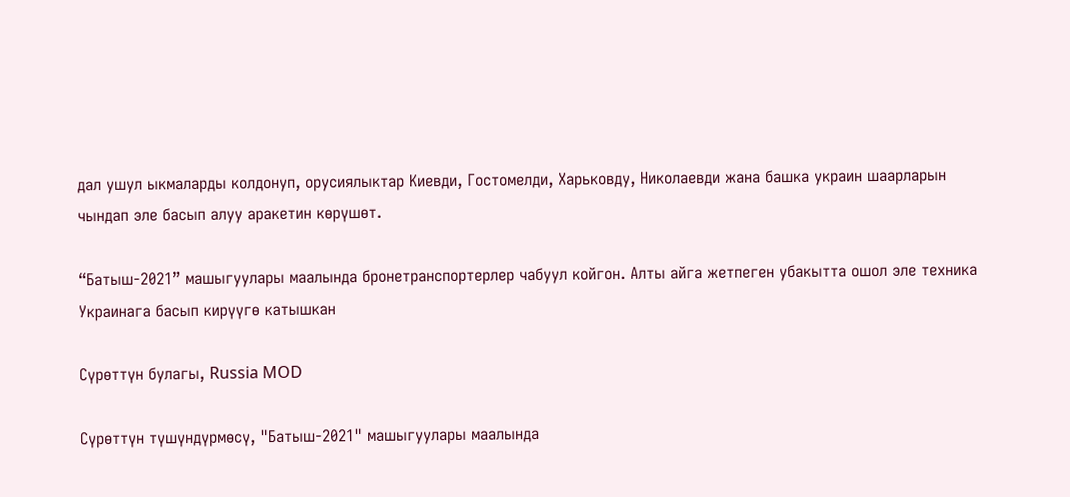дал ушул ыкмаларды колдонуп, орусиялыктар Киевди, Гостомелди, Харьковду, Николаевди жана башка украин шаарларын чындап эле басып алуу аракетин көрүшөт.

“Батыш-2021” машыгуулары маалында бронетранспортерлер чабуул койгон. Алты айга жетпеген убакытта ошол эле техника Украинага басып кирүүгө катышкан

Сүрөттүн булагы, Russia MOD

Сүрөттүн түшүндүрмөсү, "Батыш-2021" машыгуулары маалында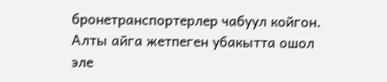бронетранспортерлер чабуул койгон. Алты айга жетпеген убакытта ошол эле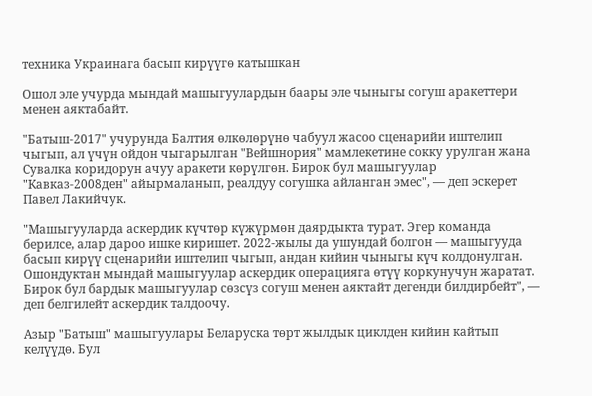техника Украинага басып кирүүгө катышкан

Ошол эле учурда мындай машыгуулардын баары эле чыныгы согуш аракеттери менен аяктабайт.

"Батыш-2017" учурунда Балтия өлкөлөрүнө чабуул жасоо сценарийи иштелип чыгып, ал үчүн ойдон чыгарылган "Вейшнория" мамлекетине сокку урулган жана Сувалка коридорун ачуу аракети көрүлгөн. Бирок бул машыгуулар "Кавказ-2008ден" айырмаланып, реалдуу согушка айланган эмес", — деп эскерет Павел Лакийчук.

"Машыгууларда аскердик күчтөр күжүрмөн даярдыкта турат. Эгер команда берилсе, алар дароо ишке киришет. 2022-жылы да ушундай болгон — машыгууда басып кирүү сценарийи иштелип чыгып, андан кийин чыныгы күч колдонулган. Ошондуктан мындай машыгуулар аскердик операцияга өтүү коркунучун жаратат. Бирок бул бардык машыгуулар сөзсүз согуш менен аяктайт дегенди билдирбейт", — деп белгилейт аскердик талдоочу.

Азыр "Батыш" машыгуулары Беларуска төрт жылдык циклден кийин кайтып келүүдө. Бул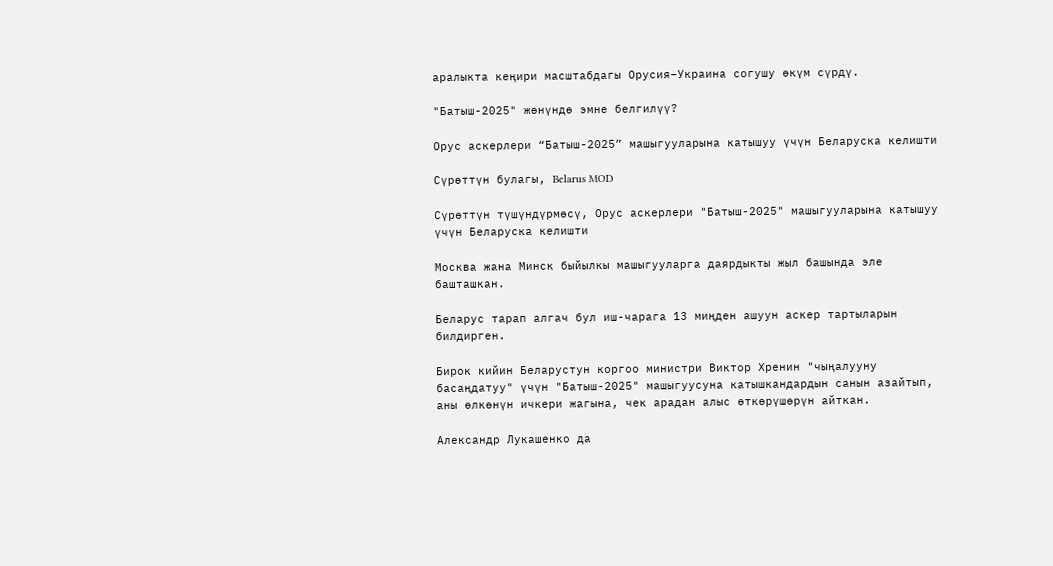аралыкта кеңири масштабдагы Орусия–Украина согушу өкүм сүрдү.

"Батыш-2025" жөнүндө эмне белгилүү?

Орус аскерлери “Батыш-2025” машыгууларына катышуу үчүн Беларуска келишти

Сүрөттүн булагы, Belarus MOD

Сүрөттүн түшүндүрмөсү, Орус аскерлери "Батыш-2025" машыгууларына катышуу үчүн Беларуска келишти

Москва жана Минск быйылкы машыгууларга даярдыкты жыл башында эле башташкан.

Беларус тарап алгач бул иш-чарага 13 миңден ашуун аскер тартыларын билдирген.

Бирок кийин Беларустун коргоо министри Виктор Хренин "чыңалууну басаңдатуу" үчүн "Батыш-2025" машыгуусуна катышкандардын санын азайтып, аны өлкөнүн ичкери жагына, чек арадан алыс өткөрүшөрүн айткан.

Александр Лукашенко да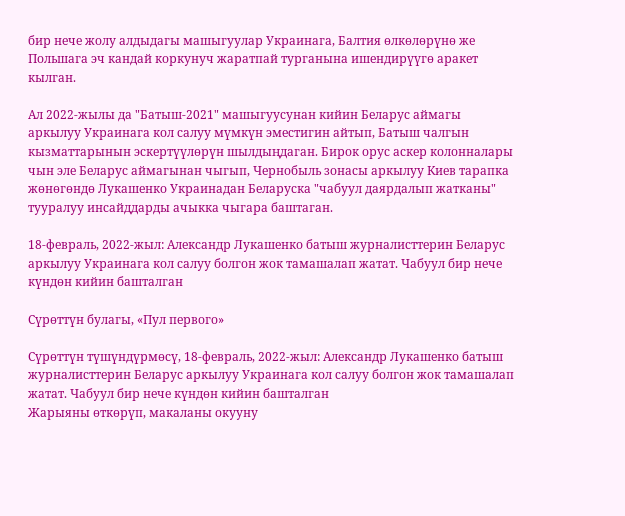бир нече жолу алдыдагы машыгуулар Украинага, Балтия өлкөлөрүнө же Польшага эч кандай коркунуч жаратпай турганына ишендирүүгө аракет кылган.

Ал 2022-жылы да "Батыш-2021" машыгуусунан кийин Беларус аймагы аркылуу Украинага кол салуу мүмкүн эместигин айтып, Батыш чалгын кызматтарынын эскертүүлөрүн шылдыңдаган. Бирок орус аскер колонналары чын эле Беларус аймагынан чыгып, Чернобыль зонасы аркылуу Киев тарапка жөнөгөндө Лукашенко Украинадан Беларуска "чабуул даярдалып жатканы" тууралуу инсайддарды ачыкка чыгара баштаган.

18-февраль, 2022-жыл: Александр Лукашенко батыш журналисттерин Беларус аркылуу Украинага кол салуу болгон жок тамашалап жатат. Чабуул бир нече күндөн кийин башталган

Сүрөттүн булагы, «Пул первого»

Сүрөттүн түшүндүрмөсү, 18-февраль, 2022-жыл: Александр Лукашенко батыш журналисттерин Беларус аркылуу Украинага кол салуу болгон жок тамашалап жатат. Чабуул бир нече күндөн кийин башталган
Жарыяны өткөрүп, макаланы окууну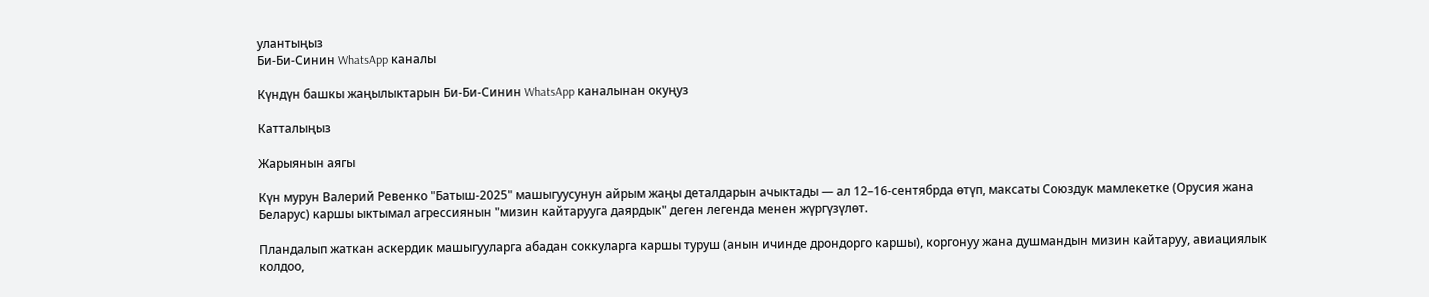улантыңыз
Би-Би-Синин WhatsApp каналы

Күндүн башкы жаңылыктарын Би-Би-Синин WhatsApp каналынан окуңуз

Катталыңыз

Жарыянын аягы

Күн мурун Валерий Ревенко "Батыш-2025" машыгуусунун айрым жаңы деталдарын ачыктады — ал 12–16-сентябрда өтүп, максаты Союздук мамлекетке (Орусия жана Беларус) каршы ыктымал агрессиянын "мизин кайтарууга даярдык" деген легенда менен жүргүзүлөт.

Пландалып жаткан аскердик машыгууларга абадан соккуларга каршы туруш (анын ичинде дрондорго каршы), коргонуу жана душмандын мизин кайтаруу, авиациялык колдоо,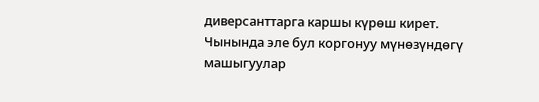диверсанттарга каршы күрөш кирет. Чынында эле бул коргонуу мүнөзүндөгү машыгуулар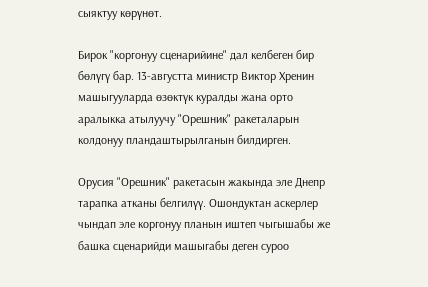сыяктуу көрүнөт.

Бирок "коргонуу сценарийине" дал келбеген бир бөлүгү бар. 13-августта министр Виктор Хренин машыгууларда өзөктүк куралды жана орто аралыкка атылуучу "Орешник" ракеталарын колдонуу пландаштырылганын билдирген.

Орусия "Орешник" ракетасын жакында эле Днепр тарапка атканы белгилүү. Ошондуктан аскерлер чындап эле коргонуу планын иштеп чыгышабы же башка сценарийди машыгабы деген суроо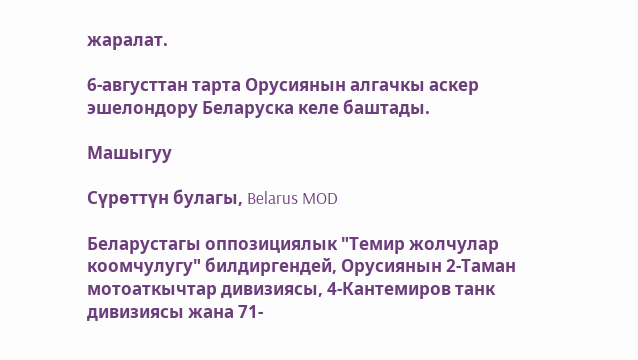жаралат.

6-августтан тарта Орусиянын алгачкы аскер эшелондору Беларуска келе баштады.

Машыгуу

Сүрөттүн булагы, Belarus MOD

Беларустагы оппозициялык "Темир жолчулар коомчулугу" билдиргендей, Орусиянын 2-Таман мотоаткычтар дивизиясы, 4-Кантемиров танк дивизиясы жана 71-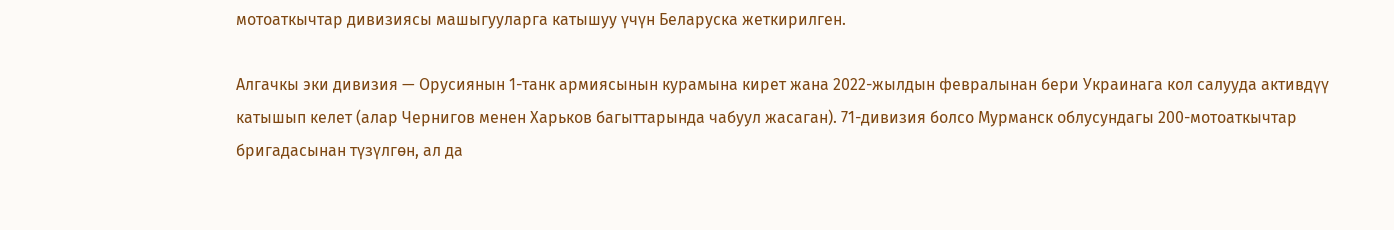мотоаткычтар дивизиясы машыгууларга катышуу үчүн Беларуска жеткирилген.

Алгачкы эки дивизия — Орусиянын 1-танк армиясынын курамына кирет жана 2022-жылдын февралынан бери Украинага кол салууда активдүү катышып келет (алар Чернигов менен Харьков багыттарында чабуул жасаган). 71-дивизия болсо Мурманск облусундагы 200-мотоаткычтар бригадасынан түзүлгөн, ал да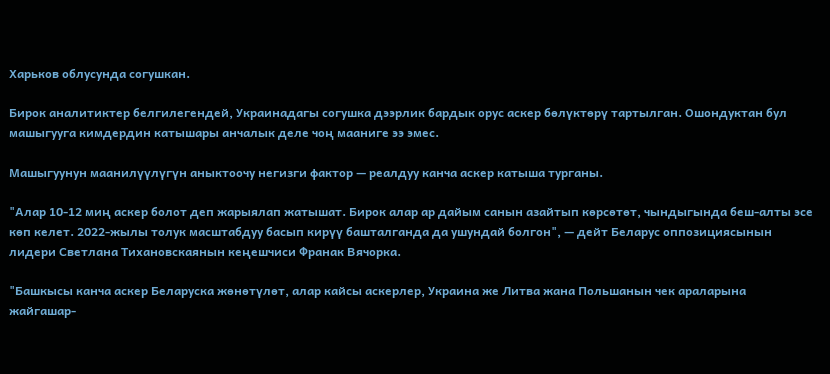Харьков облусунда согушкан.

Бирок аналитиктер белгилегендей, Украинадагы согушка дээрлик бардык орус аскер бөлүктөрү тартылган. Ошондуктан бул машыгууга кимдердин катышары анчалык деле чоң мааниге ээ эмес.

Машыгуунун маанилүүлүгүн аныктоочу негизги фактор — реалдуу канча аскер катыша турганы.

"Алар 10-12 миң аскер болот деп жарыялап жатышат. Бирок алар ар дайым санын азайтып көрсөтөт, чындыгында беш-алты эсе көп келет. 2022-жылы толук масштабдуу басып кирүү башталганда да ушундай болгон", — дейт Беларус оппозициясынын лидери Светлана Тихановскаянын кеңешчиси Франак Вячорка.

"Башкысы канча аскер Беларуска жөнөтүлөт, алар кайсы аскерлер, Украина же Литва жана Польшанын чек араларына жайгашар-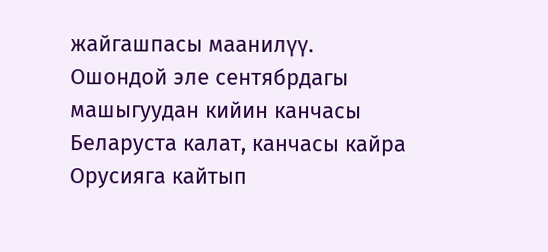жайгашпасы маанилүү. Ошондой эле сентябрдагы машыгуудан кийин канчасы Беларуста калат, канчасы кайра Орусияга кайтып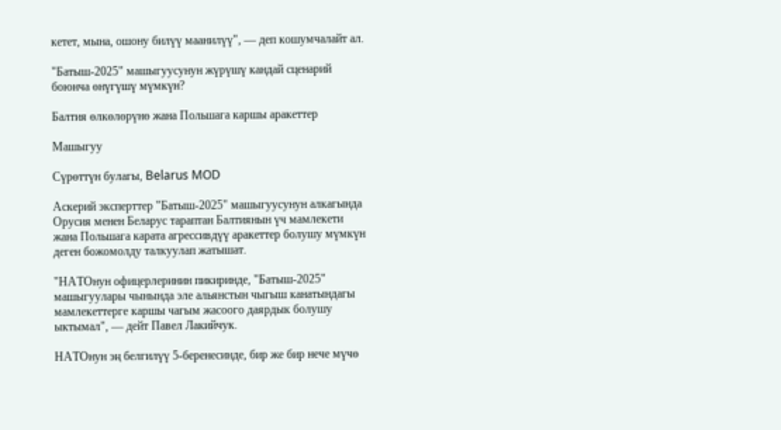кетет, мына, ошону билүү маанилүү", — деп кошумчалайт ал.

"Батыш-2025" машыгуусунун жүрүшү кандай сценарий боюнча өнүгүшү мүмкүн?

Балтия өлкөлөрүнө жана Польшага каршы аракеттер

Машыгуу

Сүрөттүн булагы, Belarus MOD

Аскерий эксперттер "Батыш-2025" машыгуусунун алкагында Орусия менен Беларус тараптан Балтиянын үч мамлекети жана Польшага карата агрессивдүү аракеттер болушу мүмкүн деген божомолду талкуулап жатышат.

"НАТОнун офицерлеринин пикиринде, "Батыш-2025" машыгуулары чынында эле альянстын чыгыш канатындагы мамлекеттерге каршы чагым жасоого даярдык болушу ыктымал", — дейт Павел Лакийчук.

НАТОнун эң белгилүү 5-беренесинде, бир же бир нече мүчө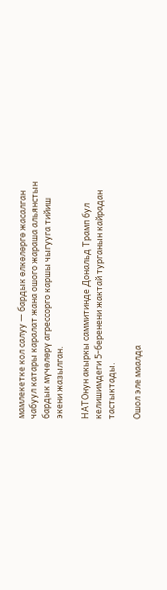мамлекетке кол салуу — бардык өлкөлөргө жасалган чабуул катары каралат жана ошого жараша альянстын бардык мүчөлөрү агрессорго каршы чыгууга тийиш экени жазылган.

НАТОнун акыркы саммитинде Дональд Трамп бул келишимдеги 5-беренени жактай турганын кайрадан тастыктады.

Ошол эле маалда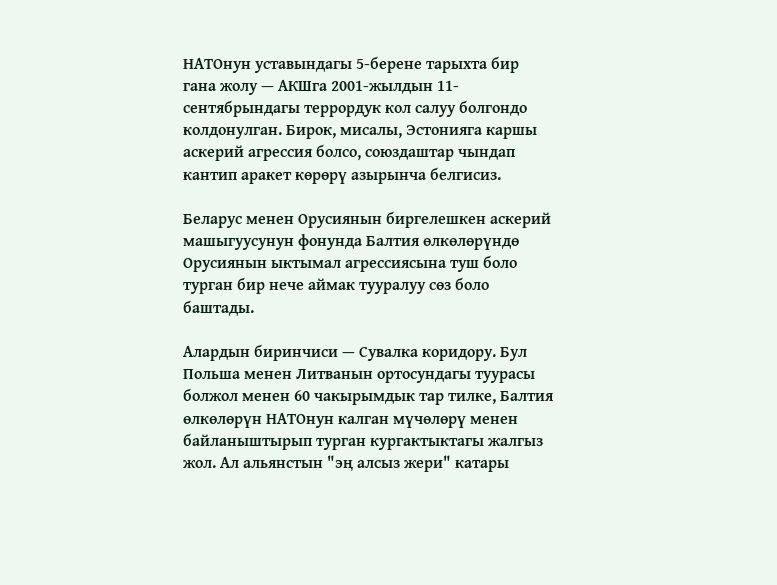НАТОнун уставындагы 5-берене тарыхта бир гана жолу — АКШга 2001-жылдын 11-сентябрындагы террордук кол салуу болгондо колдонулган. Бирок, мисалы, Эстонияга каршы аскерий агрессия болсо, союздаштар чындап кантип аракет көрөрү азырынча белгисиз.

Беларус менен Орусиянын биргелешкен аскерий машыгуусунун фонунда Балтия өлкөлөрүндө Орусиянын ыктымал агрессиясына туш боло турган бир нече аймак тууралуу сөз боло баштады.

Алардын биринчиси — Сувалка коридору. Бул Польша менен Литванын ортосундагы туурасы болжол менен 60 чакырымдык тар тилке, Балтия өлкөлөрүн НАТОнун калган мүчөлөрү менен байланыштырып турган кургактыктагы жалгыз жол. Ал альянстын "эң алсыз жери" катары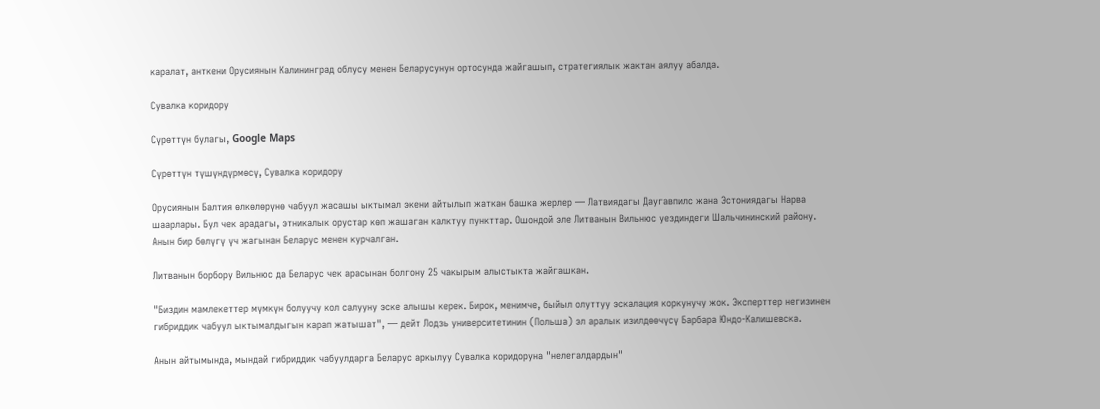каралат, анткени Орусиянын Калининград облусу менен Беларусунун ортосунда жайгашып, стратегиялык жактан аялуу абалда.

Сувалка коридору

Сүрөттүн булагы, Google Maps

Сүрөттүн түшүндүрмөсү, Сувалка коридору

Орусиянын Балтия өлкөлөрүнө чабуул жасашы ыктымал экени айтылып жаткан башка жерлер — Латвиядагы Даугавпилс жана Эстониядагы Нарва шаарлары. Бул чек арадагы, этникалык орустар көп жашаган калктуу пункттар. Ошондой эле Литванын Вильнюс уездиндеги Шальчининский району. Анын бир бөлүгү үч жагынан Беларус менен курчалган.

Литванын борбору Вильнюс да Беларус чек арасынан болгону 25 чакырым алыстыкта жайгашкан.

"Биздин мамлекеттер мүмкүн болуучу кол салууну эске алышы керек. Бирок, менимче, быйыл олуттуу эскалация коркунучу жок. Эксперттер негизинен гибриддик чабуул ыктымалдыгын карап жатышат", — дейт Лодзь университетинин (Польша) эл аралык изилдөөчүсү Барбара Юндо-Калишевска.

Анын айтымында, мындай гибриддик чабуулдарга Беларус аркылуу Сувалка коридоруна "нелегалдардын"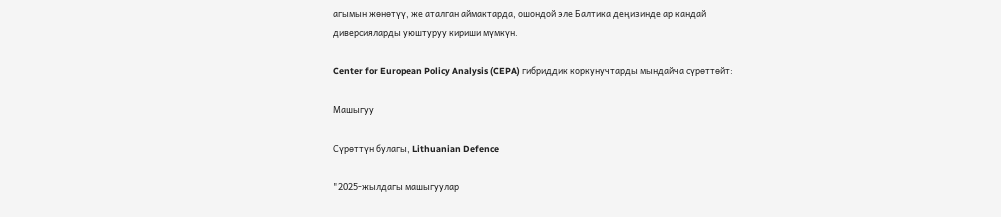агымын жөнөтүү, же аталган аймактарда, ошондой эле Балтика деңизинде ар кандай диверсияларды уюштуруу кириши мүмкүн.

Center for European Policy Analysis (CEPA) гибриддик коркунучтарды мындайча сүрөттөйт:

Машыгуу

Сүрөттүн булагы, Lithuanian Defence

"2025-жылдагы машыгуулар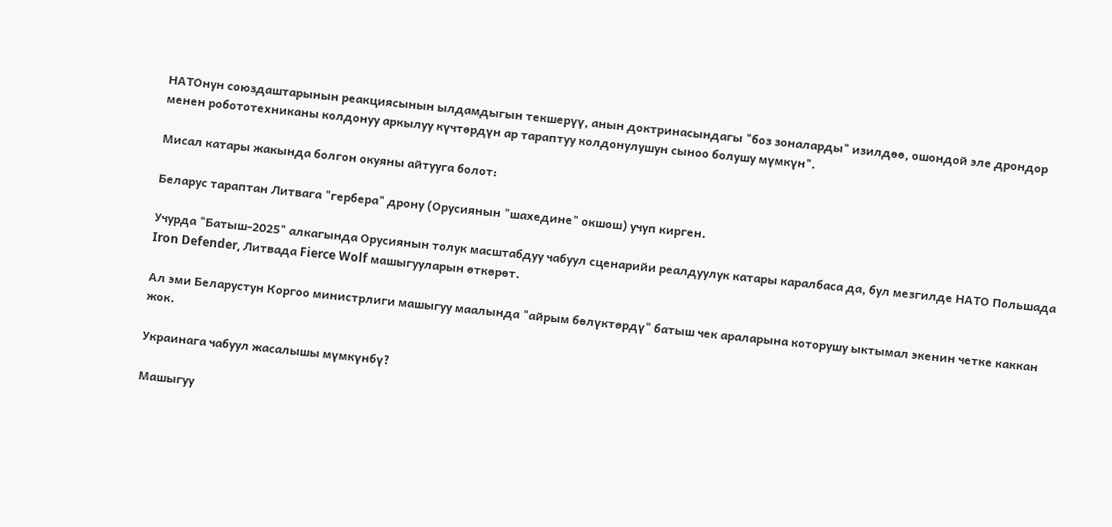НАТОнун союздаштарынын реакциясынын ылдамдыгын текшерүү, анын доктринасындагы "боз зоналарды" изилдөө, ошондой эле дрондор менен робототехниканы колдонуу аркылуу күчтөрдүн ар тараптуу колдонулушун сыноо болушу мүмкүн".

Мисал катары жакында болгон окуяны айтууга болот:

Беларус тараптан Литвага "гербера" дрону (Орусиянын "шахедине" окшош) учуп кирген.

Учурда "Батыш-2025" алкагында Орусиянын толук масштабдуу чабуул сценарийи реалдуулук катары каралбаса да, бул мезгилде НАТО Польшада Iron Defender, Литвада Fierce Wolf машыгууларын өткөрөт.

Ал эми Беларустун Коргоо министрлиги машыгуу маалында "айрым бөлүктөрдү" батыш чек араларына которушу ыктымал экенин четке каккан жок.

Украинага чабуул жасалышы мүмкүнбү?

Машыгуу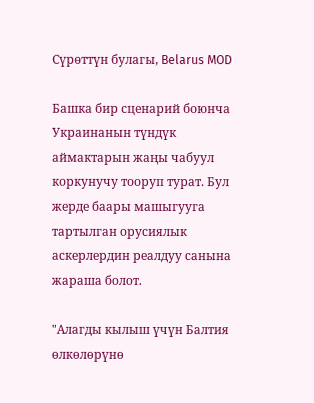Сүрөттүн булагы, Belarus MOD

Башка бир сценарий боюнча Украинанын түндүк аймактарын жаңы чабуул коркунучу тооруп турат. Бул жерде баары машыгууга тартылган орусиялык аскерлердин реалдуу санына жараша болот.

"Алагды кылыш үчүн Балтия өлкөлөрүнө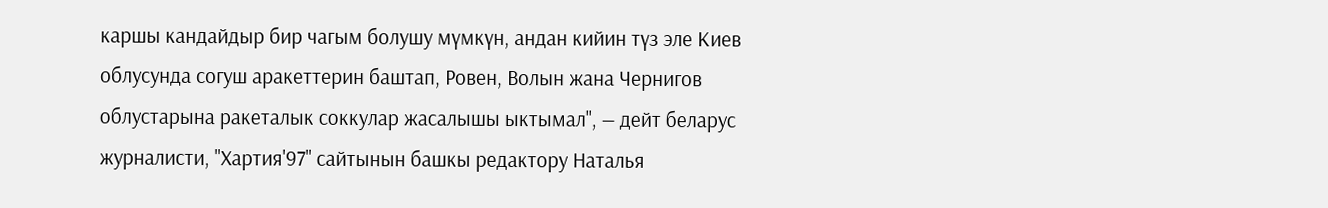каршы кандайдыр бир чагым болушу мүмкүн, андан кийин түз эле Киев облусунда согуш аракеттерин баштап, Ровен, Волын жана Чернигов облустарына ракеталык соккулар жасалышы ыктымал", — дейт беларус журналисти, "Хартия'97" сайтынын башкы редактору Наталья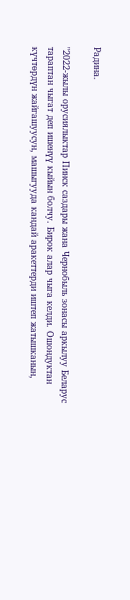Радина.

"2022-жылы орусиялыктар Пинск саздары жана Чернобыль зонасы аркылуу Беларус тараптан чыгат деп ишенүү кыйын болчу. Бирок алар чыга келди. Ошондуктан күчтөрдүн жайгашуусун, машыгууда кандай аракеттерди иштеп жатышканын,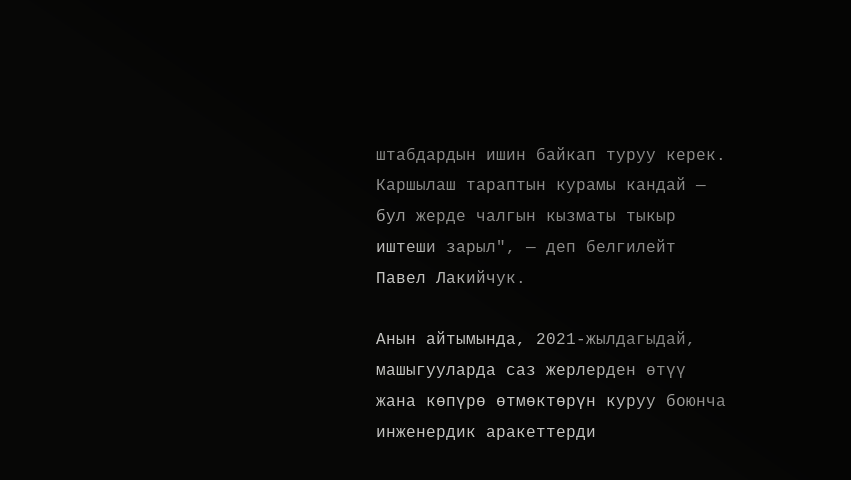штабдардын ишин байкап туруу керек. Каршылаш тараптын курамы кандай — бул жерде чалгын кызматы тыкыр иштеши зарыл", — деп белгилейт Павел Лакийчук.

Анын айтымында, 2021-жылдагыдай, машыгууларда саз жерлерден өтүү жана көпүрө өтмөктөрүн куруу боюнча инженердик аракеттерди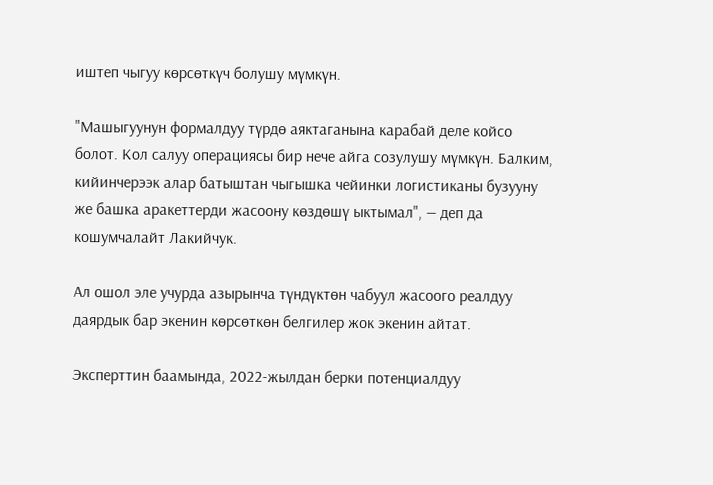иштеп чыгуу көрсөткүч болушу мүмкүн.

"Машыгуунун формалдуу түрдө аяктаганына карабай деле койсо болот. Кол салуу операциясы бир нече айга созулушу мүмкүн. Балким, кийинчерээк алар батыштан чыгышка чейинки логистиканы бузууну же башка аракеттерди жасоону көздөшү ыктымал", — деп да кошумчалайт Лакийчук.

Ал ошол эле учурда азырынча түндүктөн чабуул жасоого реалдуу даярдык бар экенин көрсөткөн белгилер жок экенин айтат.

Эксперттин баамында, 2022-жылдан берки потенциалдуу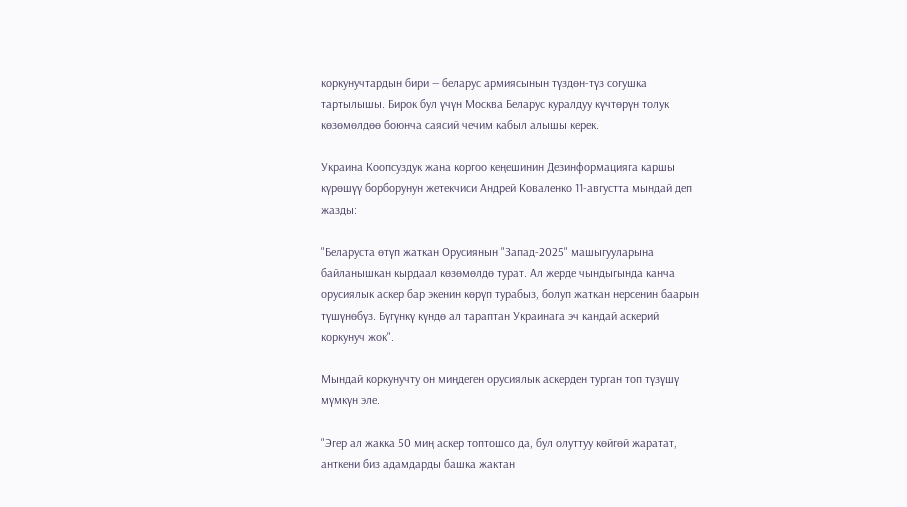коркунучтардын бири — беларус армиясынын түздөн-түз согушка тартылышы. Бирок бул үчүн Москва Беларус куралдуу күчтөрүн толук көзөмөлдөө боюнча саясий чечим кабыл алышы керек.

Украина Коопсуздук жана коргоо кеңешинин Дезинформацияга каршы күрөшүү борборунун жетекчиси Андрей Коваленко 11-августта мындай деп жазды:

"Беларуста өтүп жаткан Орусиянын "Запад-2025" машыгууларына байланышкан кырдаал көзөмөлдө турат. Ал жерде чындыгында канча орусиялык аскер бар экенин көрүп турабыз, болуп жаткан нерсенин баарын түшүнөбүз. Бүгүнкү күндө ал тараптан Украинага эч кандай аскерий коркунуч жок".

Мындай коркунучту он миңдеген орусиялык аскерден турган топ түзүшү мүмкүн эле.

"Эгер ал жакка 50 миң аскер топтошсо да, бул олуттуу көйгөй жаратат, анткени биз адамдарды башка жактан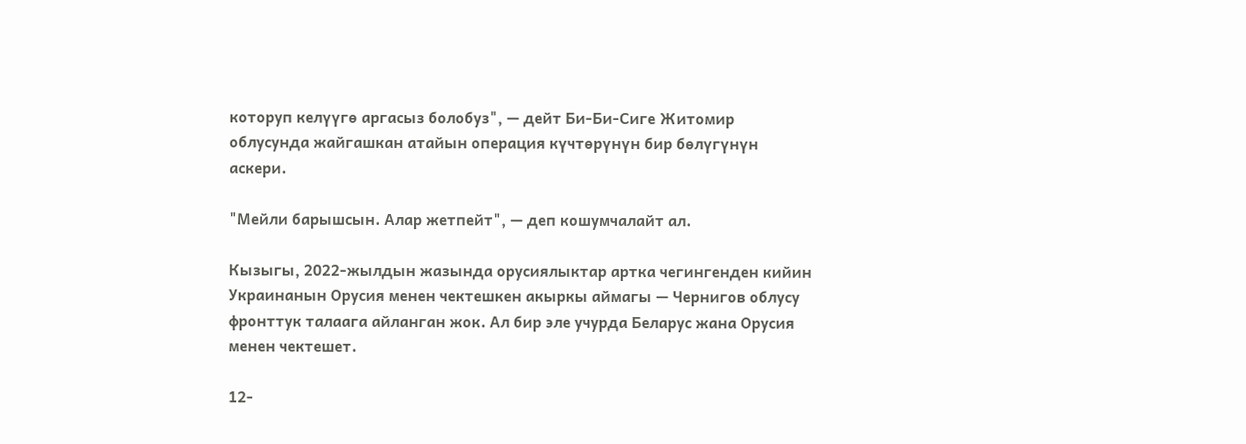которуп келүүгө аргасыз болобуз", — дейт Би-Би-Сиге Житомир облусунда жайгашкан атайын операция күчтөрүнүн бир бөлүгүнүн аскери.

"Мейли барышсын. Алар жетпейт", — деп кошумчалайт ал.

Кызыгы, 2022-жылдын жазында орусиялыктар артка чегингенден кийин Украинанын Орусия менен чектешкен акыркы аймагы — Чернигов облусу фронттук талаага айланган жок. Ал бир эле учурда Беларус жана Орусия менен чектешет.

12-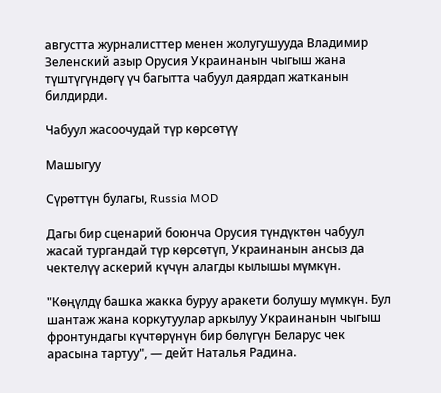августта журналисттер менен жолугушууда Владимир Зеленский азыр Орусия Украинанын чыгыш жана түштүгүндөгү үч багытта чабуул даярдап жатканын билдирди.

Чабуул жасоочудай түр көрсөтүү

Машыгуу

Сүрөттүн булагы, Russia MOD

Дагы бир сценарий боюнча Орусия түндүктөн чабуул жасай тургандай түр көрсөтүп, Украинанын ансыз да чектелүү аскерий күчүн алагды кылышы мүмкүн.

"Көңүлдү башка жакка буруу аракети болушу мүмкүн. Бул шантаж жана коркутуулар аркылуу Украинанын чыгыш фронтундагы күчтөрүнүн бир бөлүгүн Беларус чек арасына тартуу", — дейт Наталья Радина.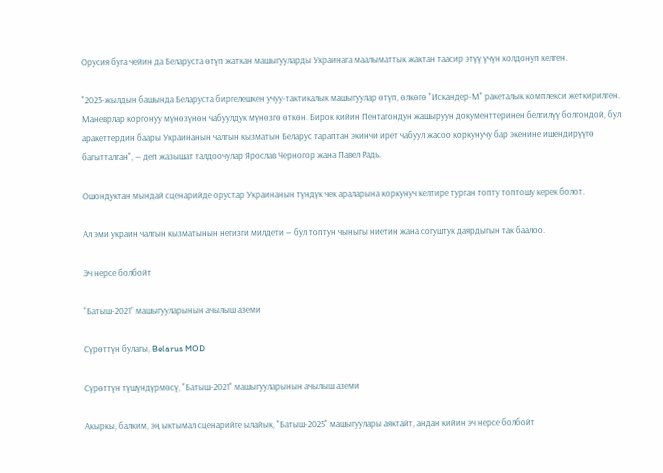Орусия буга чейин да Беларуста өтүп жаткан машыгууларды Украинага маалыматтык жактан таасир этүү үчүн колдонуп келген.

"2023-жылдын башында Беларуста биргелешкен учуу-тактикалык машыгуулар өтүп, өлкөгө "Искандер-М" ракеталык комплекси жеткирилген. Маневрлар коргонуу мүнөзүнөн чабуулдук мүнөзгө өткөн. Бирок кийин Пентагондун жашыруун документтеринен белгилүү болгондой, бул аракеттердин баары Украинанын чалгын кызматын Беларус тараптан экинчи ирет чабуул жасоо коркунучу бар экенине ишендирүүгө багытталган", — деп жазышат талдоочулар Ярослав Черногор жана Павел Радь.

Ошондуктан мындай сценарийде орустар Украинанын түндүк чек араларына коркунуч келтире турган топту топтошу керек болот.

Ал эми украин чалгын кызматынын негизги милдети — бул топтун чыныгы ниетин жана согуштук даярдыгын так баалоо.

Эч нерсе болбойт

“Батыш-2021” машыгууларынын ачылыш аземи

Сүрөттүн булагы, Belarus MOD

Сүрөттүн түшүндүрмөсү, "Батыш-2021" машыгууларынын ачылыш аземи

Акыркы, балким, эң ыктымал сценарийге ылайык, "Батыш-2025" машыгуулары аяктайт, андан кийин эч нерсе болбойт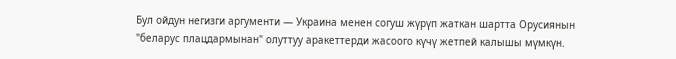Бул ойдун негизги аргументи — Украина менен согуш жүрүп жаткан шартта Орусиянын "беларус плацдармынан" олуттуу аракеттерди жасоого күчү жетпей калышы мүмкүн.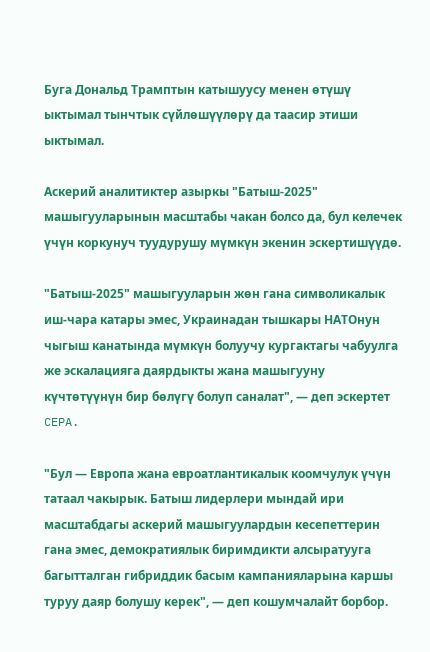Буга Дональд Трамптын катышуусу менен өтүшү ыктымал тынчтык сүйлөшүүлөрү да таасир этиши ыктымал.

Аскерий аналитиктер азыркы "Батыш-2025" машыгууларынын масштабы чакан болсо да, бул келечек үчүн коркунуч туудурушу мүмкүн экенин эскертишүүдө.

"Батыш-2025" машыгууларын жөн гана символикалык иш-чара катары эмес, Украинадан тышкары НАТОнун чыгыш канатында мүмкүн болуучу кургактагы чабуулга же эскалацияга даярдыкты жана машыгууну күчтөтүүнүн бир бөлүгү болуп саналат", — деп эскертет CEPA.

"Бул — Европа жана евроатлантикалык коомчулук үчүн татаал чакырык. Батыш лидерлери мындай ири масштабдагы аскерий машыгуулардын кесепеттерин гана эмес, демократиялык биримдикти алсыратууга багытталган гибриддик басым кампанияларына каршы туруу даяр болушу керек", — деп кошумчалайт борбор.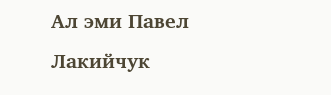Ал эми Павел Лакийчук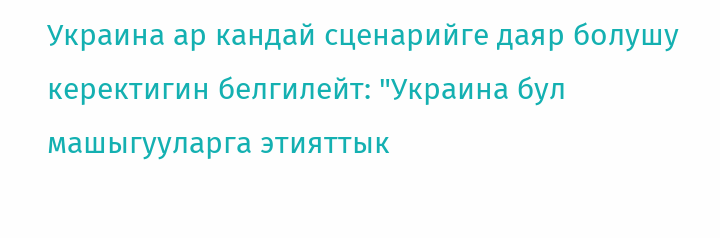Украина ар кандай сценарийге даяр болушу керектигин белгилейт: "Украина бул машыгууларга этияттык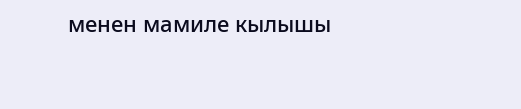менен мамиле кылышы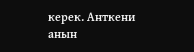керек. Анткени анын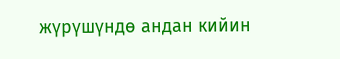жүрүшүндө андан кийин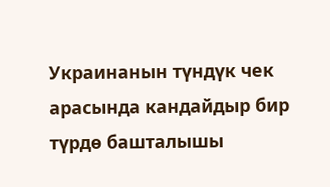Украинанын түндүк чек арасында кандайдыр бир түрдө башталышы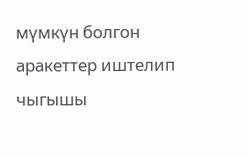мүмкүн болгон аракеттер иштелип чыгышы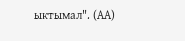ыктымал". (АА)